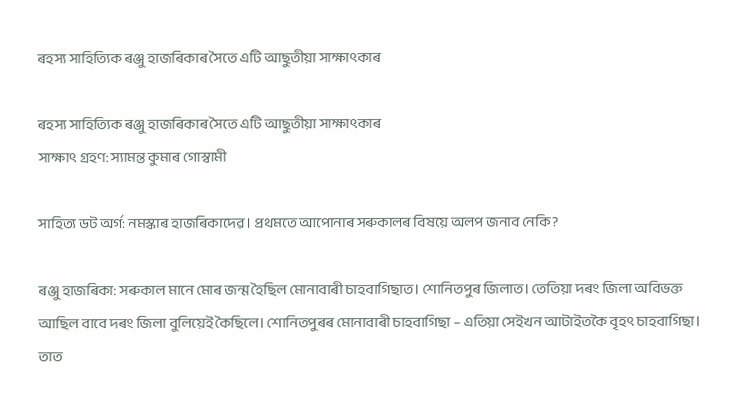ৰহস্য সাহিত্যিক ৰঞ্জু হাজৰিকাৰ সৈতে এটি আছুতীয়া সাক্ষাৎকাৰ

ৰহস্য সাহিত্যিক ৰঞ্জু হাজৰিকাৰ সৈতে এটি আছুতীয়া সাক্ষাৎকাৰ
সাক্ষাৎ গ্ৰহণ: স্যামন্ত কুমাৰ গোস্বামী

সাহিত্য ডট অৰ্গ: নমস্কাৰ হাজৰিকাদেৱ। প্ৰথমতে আপোনাৰ সৰুকালৰ বিষয়ে অলপ জনাব নেকি?

ৰঞ্জু হাজৰিকা: সৰুকাল মানে মোৰ জন্ম হৈছিল মোনাবাৰী চাহবাগিছাত। শোনিতপুৰ জিলাত। তেতিয়া দৰং জিলা অবিভক্ত আছিল বাবে দৰং জিলা বুলিয়েই কৈছিলে। শোনিতপুৰৰ মোনাবাৰী চাহবাগিছা – এতিয়া সেইখন আটাইতকৈ বৃহৎ চাহবাগিছা। তাত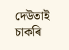দেউতাই চাকৰি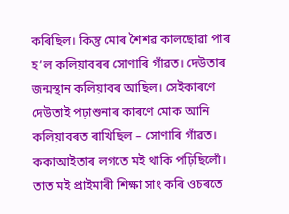কৰিছিল। কিন্তু মোৰ শৈশৱ কালছোৱা পাৰ হ’ল কলিয়াবৰৰ সোণাৰি গাঁৱত। দেউতাৰ জন্মস্থান কলিয়াবৰ আছিল। সেইকাৰণে দেউতাই পঢ়াশুনাৰ কাৰণে মোক আনি কলিয়াবৰত ৰাখিছিল – সোণাৰি গাঁৱত। ককাআইতাৰ লগতে মই থাকি পঢ়িছিলোঁ। তাত মই প্ৰাইমাৰী শিক্ষা সাং কৰি ওচৰতে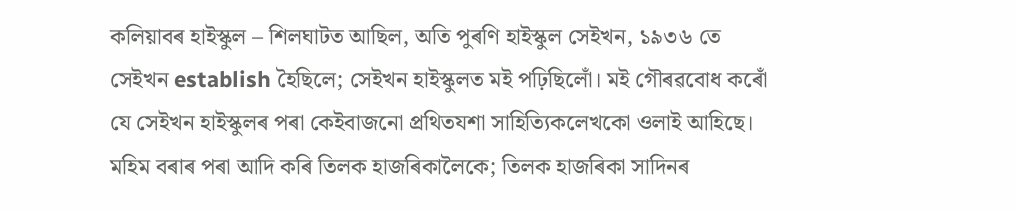কলিয়াবৰ হাইস্কুল – শিলঘাটত আছিল, অতি পুৰণি হাইস্কুল সেইখন, ১৯৩৬ তে সেইখন establish হৈছিলে; সেইখন হাইস্কুলত মই পঢ়িছিলোঁ। মই গৌৰৱবোধ কৰোঁ যে সেইখন হাইস্কুলৰ পৰা কেইবাজনো প্ৰথিতযশা সাহিত্যিকলেখকো ওলাই আহিছে। মহিম বৰাৰ পৰা আদি কৰি তিলক হাজৰিকালৈকে; তিলক হাজৰিকা সাদিনৰ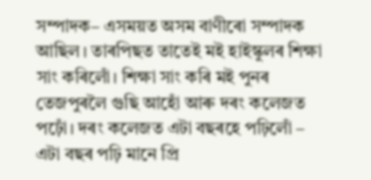সম্পাদক– এসময়ত অসম বাণীৰো সম্পাদক আছিল। তাৰপিছত তাতেই মই হাইস্কুলৰ শিক্ষা সাং কৰিলোঁ। শিক্ষা সাং কৰি মই পুনৰ তেজপুৰলৈ গুছি আহোঁ আৰু দৰং কলেজত পঢ়োঁ। দৰং কলেজত এটা বছৰহে পঢ়িলোঁ – এটা বছৰ পঢ়ি মানে প্ৰি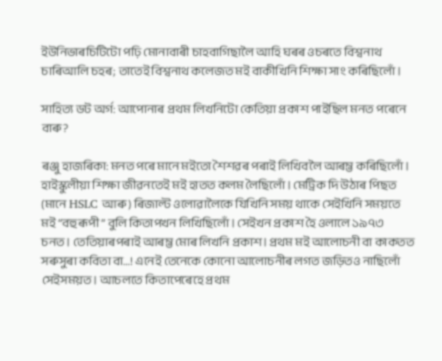ইউনিভাৰচিটিটো পঢ়ি মোনাবাৰী চাহবাগিছালৈ আহি ঘৰৰ ওচৰতে বিশ্বনাথ চাৰিআলি চহৰ; তাতেই বিশ্বনাথ কলেজত মই বাকীখিনি শিক্ষা সাং কৰিছিলোঁ।

সাহিত্য ডট অৰ্গ: আপোনাৰ প্ৰথম লিখনিটো কেতিয়া প্ৰকাশ পাইছিল মনত পৰেনে বাৰু?

ৰঞ্জু হাজৰিকা: মনত পৰে মানে মইতো শৈশৱৰ পৰাই লিখিবলৈ আৰম্ভ কৰিছিলোঁ। হাইস্কুলীয়া শিক্ষা জীৱনতেই মই হাতত কলম লৈছিলোঁ। মেট্ৰিক দি উঠাৰ পিছত (মানে HSLC আৰু) ৰিজাল্ট ওলোৱালৈকে যিখিনি সময় থাকে সেইখিনি সময়তে মই “বহুৰূপী” বুলি কিতাপখন লিখিছিলোঁ। সেইখন প্ৰকাশ হৈ ওলালে ১৯৭৩ চনত। তেতিয়াৰপৰাই আৰম্ভ মোৰ লিখনি প্ৰকাশ। প্ৰথম মই আলোচনী বা কাকতত সৰুসুৰা কবিতা বা…! এনেই তেনেকে কোনো আলোচনীৰ লগত জড়িতও নাছিলোঁ সেইসময়ত। আচলতে কিতাপেৰেহে প্ৰথম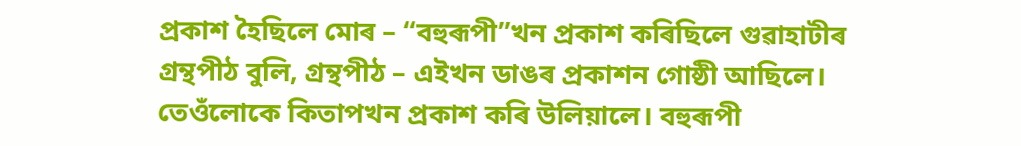প্ৰকাশ হৈছিলে মোৰ – “বহুৰূপী”খন প্ৰকাশ কৰিছিলে গুৱাহাটীৰ গ্ৰন্থপীঠ বুলি, গ্ৰন্থপীঠ – এইখন ডাঙৰ প্ৰকাশন গোষ্ঠী আছিলে। তেওঁলোকে কিতাপখন প্ৰকাশ কৰি উলিয়ালে। বহুৰূপী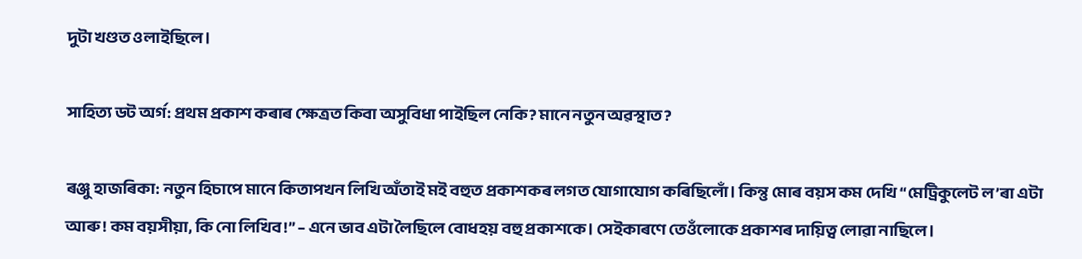দুটা খণ্ডত ওলাইছিলে।

সাহিত্য ডট অৰ্গ: প্ৰথম প্ৰকাশ কৰাৰ ক্ষেত্ৰত কিবা অসুবিধা পাইছিল নেকি? মানে নতুন অৱস্থাত?

ৰঞ্জু হাজৰিকা: নতুন হিচাপে মানে কিতাপখন লিখি অঁতাই মই বহুত প্ৰকাশকৰ লগত যোগাযোগ কৰিছিলোঁ। কিন্তু মোৰ বয়স কম দেখি “মেট্ৰিকুলেট ল’ৰা এটা আৰু! কম বয়সীয়া, কি নো লিখিব !” – এনে ভাব এটা লৈছিলে বোধহয় বহু প্ৰকাশকে। সেইকাৰণে তেওঁলোকে প্ৰকাশৰ দায়িত্ব লোৱা নাছিলে।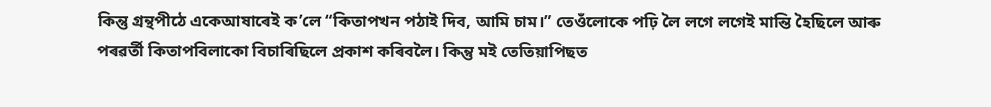কিন্তু গ্ৰন্থপীঠে একেআষাৰেই ক’লে “কিতাপখন পঠাই দিব, আমি চাম।” তেওঁলোকে পঢ়ি লৈ লগে লগেই মান্তি হৈছিলে আৰু পৰৱৰ্তী কিতাপবিলাকো বিচাৰিছিলে প্ৰকাশ কৰিবলৈ। কিন্তু মই তেতিয়াপিছত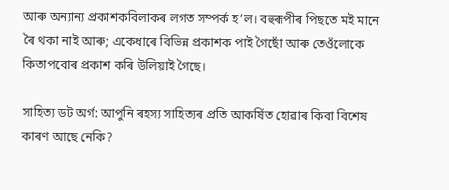আৰু অন্যান্য প্ৰকাশকবিলাকৰ লগত সম্পৰ্ক হ’ল। বহুৰূপীৰ পিছতে মই মানে ৰৈ থকা নাই আৰু; একেধাৰে বিভিন্ন প্ৰকাশক পাই গৈছোঁ আৰু তেওঁলোকে কিতাপবোৰ প্ৰকাশ কৰি উলিয়াই গৈছে।

সাহিত্য ডট অৰ্গ: আপুনি ৰহস্য সাহিত্যৰ প্ৰতি আকৰ্ষিত হোৱাৰ কিবা বিশেষ কাৰণ আছে নেকি?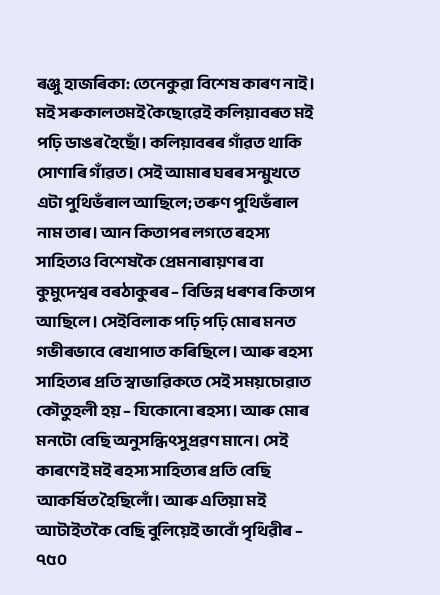ৰঞ্জু হাজৰিকা: তেনেকুৱা বিশেষ কাৰণ নাই। মই সৰুকালতমই কৈছোৱেই কলিয়াবৰত মই পঢ়ি ডাঙৰ হৈছোঁ। কলিয়াবৰৰ গাঁৱত থাকি সোণাৰি গাঁৱত। সেই আমাৰ ঘৰৰ সন্মুখতে এটা পুথিভঁৰাল আছিলে; তৰুণ পুথিভঁৰাল নাম তাৰ। আন কিতাপৰ লগতে ৰহস্য সাহিত্যও বিশেষকৈ প্ৰেমনাৰায়ণৰ বা কুমুদেশ্বৰ বৰঠাকুৰৰ – বিভিন্ন ধৰণৰ কিতাপ আছিলে। সেইবিলাক পঢ়ি পঢ়ি মোৰ মনত গভীৰভাবে ৰেখাপাত কৰিছিলে। আৰু ৰহস্য সাহিত্যৰ প্ৰতি স্বাভাৱিকতে সেই সময়চোৱাত কৌতুহলী হয় – যিকোনো ৰহস্য। আৰু মোৰ মনটো বেছি অনুসন্ধিৎসুপ্ৰৱণ মানে। সেই কাৰণেই মই ৰহস্য সাহিত্যৰ প্ৰতি বেছি আকৰ্ষিত হৈছিলোঁ। আৰু এতিয়া মই আটাইতকৈ বেছি বুলিয়েই ভাবোঁ পৃথিৱীৰ – ৭৫০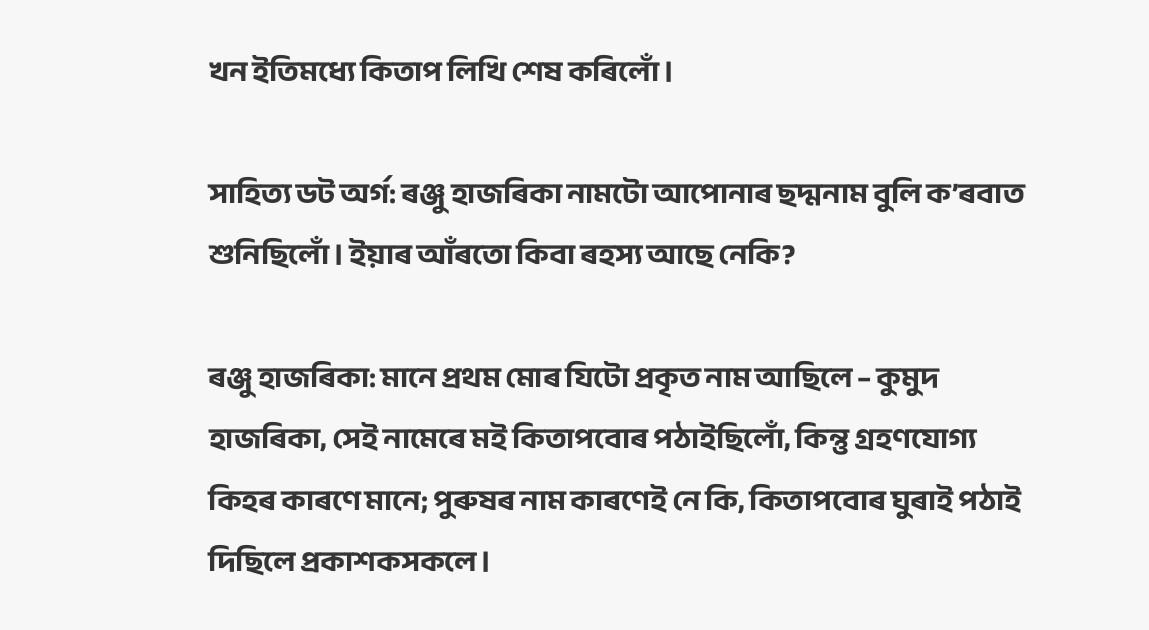খন ইতিমধ্যে কিতাপ লিখি শেষ কৰিলোঁ।

সাহিত্য ডট অৰ্গ: ৰঞ্জু হাজৰিকা নামটো আপোনাৰ ছদ্মনাম বুলি ক’ৰবাত শুনিছিলোঁ। ইয়াৰ আঁৰতো কিবা ৰহস্য আছে নেকি?

ৰঞ্জু হাজৰিকা: মানে প্ৰথম মোৰ যিটো প্ৰকৃত নাম আছিলে – কুমুদ হাজৰিকা, সেই নামেৰে মই কিতাপবোৰ পঠাইছিলোঁ, কিন্তু গ্ৰহণযোগ্য কিহৰ কাৰণে মানে; পুৰুষৰ নাম কাৰণেই নে কি, কিতাপবোৰ ঘুৰাই পঠাই দিছিলে প্ৰকাশকসকলে।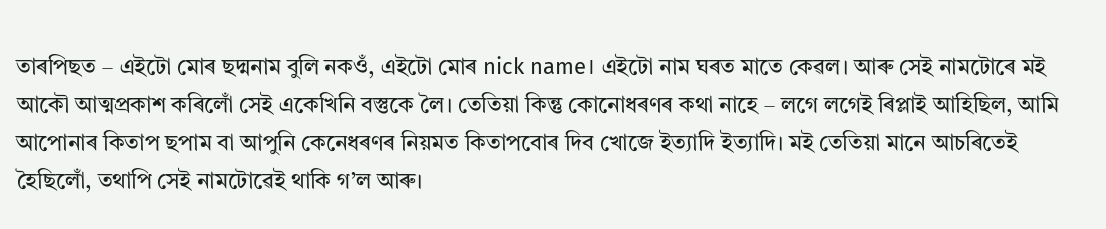তাৰপিছত – এইটো মোৰ ছদ্মনাম বুলি নকওঁ, এইটো মোৰ nick name। এইটো নাম ঘৰত মাতে কেৱল। আৰু সেই নামটোৰে মই আকৌ আত্মপ্ৰকাশ কৰিলোঁ সেই একেখিনি বস্তুকে লৈ। তেতিয়া কিন্তু কোনোধৰণৰ কথা নাহে – লগে লগেই ৰিপ্লাই আহিছিল, আমি আপোনাৰ কিতাপ ছপাম বা আপুনি কেনেধৰণৰ নিয়মত কিতাপবোৰ দিব খোজে ইত্যাদি ইত্যাদি। মই তেতিয়া মানে আচৰিতেই হৈছিলোঁ, তথাপি সেই নামটোৱেই থাকি গ’ল আৰু।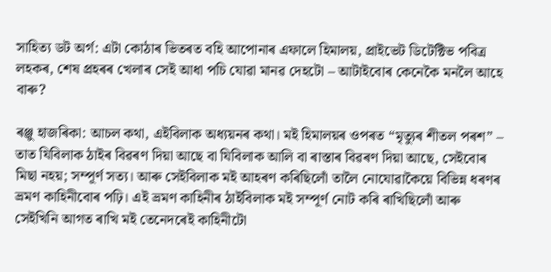সাহিত্য ডট অৰ্গ: এটা কোঠাৰ ভিতৰত বহি আপোনাৰ এফালে হিমালয়, প্ৰাইভেট ডিটেক্টিভ পবিত্ৰ লহকৰ, শেষ প্ৰহৰৰ খেলাৰ সেই আধা পচি যোৱা মানৱ দেহটো – আটাইবোৰ কেনেকৈ মনলৈ আহে বাৰু?

ৰঞ্জু হাজৰিকা: আচল কথা, এইবিলাক অধ্যয়নৰ কথা। মই হিমালয়ৰ ওপৰত “মৃত্যুৰ শীতল পৰশ” – তাত যিবিলাক ঠাইৰ বিৱৰণ দিয়া আছে বা যিবিলাক আলি বা ৰাস্তাৰ বিৱৰণ দিয়া আছে, সেইবোৰ মিছা নহয়; সম্পূৰ্ণ সত্য। আৰু সেইবিলাক মই আহৰণ কৰিছিলোঁ তালৈ নোযোৱাকৈয়ে বিভিন্ন ধৰণৰ ভ্ৰমণ কাহিনীবোৰ পঢ়ি। এই ভ্ৰমণ কাহিনীৰ ঠাইবিলাক মই সম্পূৰ্ণ নোট কৰি ৰাখিছিলোঁ আৰু সেইখিনি আগত ৰাখি মই তেনেদৰেই কাহিনীটো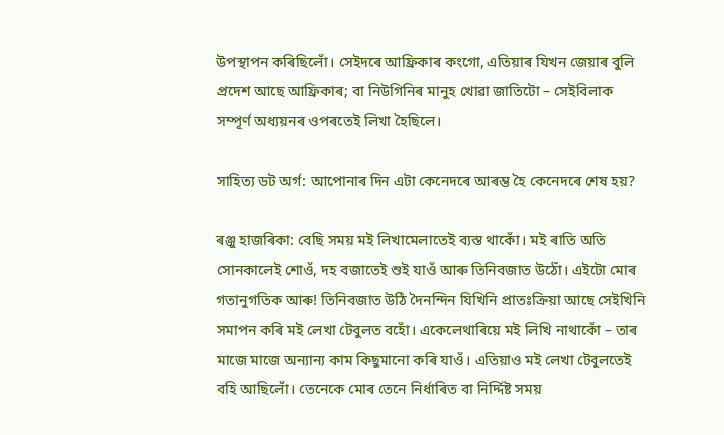উপস্থাপন কৰিছিলোঁ। সেইদৰে আফ্ৰিকাৰ কংগো, এতিয়াৰ যিখন জেয়াৰ বুলি প্ৰদেশ আছে আফ্ৰিকাৰ; বা নিউগিনিৰ মানুহ খোৱা জাতিটো – সেইবিলাক সম্পূৰ্ণ অধ্যয়নৰ ওপৰতেই লিখা হৈছিলে।

সাহিত্য ডট অৰ্গ: আপোনাৰ দিন এটা কেনেদৰে আৰম্ভ হৈ কেনেদৰে শেষ হয়?

ৰঞ্জু হাজৰিকা: বেছি সময় মই লিখামেলাতেই ব্যস্ত থাকোঁ। মই ৰাতি অতি সোনকালেই শোওঁ, দহ বজাতেই শুই যাওঁ আৰু তিনিবজাত উঠোঁ। এইটো মোৰ গতানুগতিক আৰু! তিনিবজাত উঠি দৈনন্দিন যিখিনি প্ৰাতঃক্ৰিয়া আছে সেইখিনি সমাপন কৰি মই লেখা টেবুলত বহোঁ। একেলেথাৰিয়ে মই লিখি নাথাকোঁ – তাৰ মাজে মাজে অন্যান্য কাম কিছুমানো কৰি যাওঁ। এতিয়াও মই লেখা টেবুলতেই বহি আছিলোঁ। তেনেকে মোৰ তেনে নিৰ্ধাৰিত বা নিৰ্দ্দিষ্ট সময়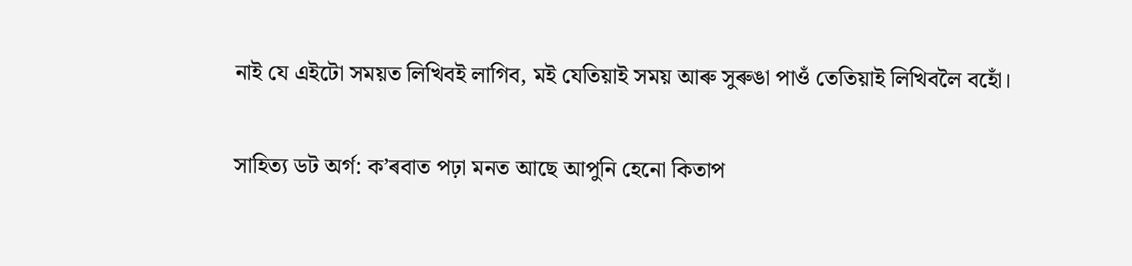নাই যে এইটো সময়ত লিখিবই লাগিব, মই যেতিয়াই সময় আৰু সুৰুঙা পাওঁ তেতিয়াই লিখিবলৈ বহোঁ।

সাহিত্য ডট অৰ্গ: ক’ৰবাত পঢ়া মনত আছে আপুনি হেনো কিতাপ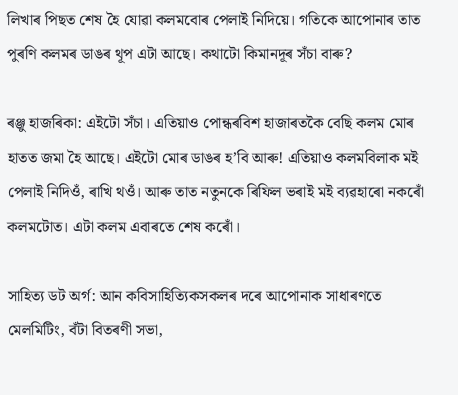লিখাৰ পিছত শেষ হৈ যোৱা কলমবোৰ পেলাই নিদিয়ে। গতিকে আপোনাৰ তাত পুৰণি কলমৰ ডাঙৰ থূপ এটা আছে। কথাটো কিমানদূৰ সঁচা বাৰু?

ৰঞ্জু হাজৰিকা: এইটো সঁচা। এতিয়াও পোন্ধৰবিশ হাজাৰতকৈ বেছি কলম মোৰ হাতত জমা হৈ আছে। এইটো মোৰ ডাঙৰ হ’বি আৰু! এতিয়াও কলমবিলাক মই পেলাই নিদিওঁ, ৰাখি থওঁ। আৰু তাত নতুনকে ৰিফিল ভৰাই মই ব্যৱহাৰো নকৰোঁ কলমটোত। এটা কলম এবাৰতে শেষ কৰোঁ।

সাহিত্য ডট অৰ্গ: আন কবিসাহিত্যিকসকলৰ দৰে আপোনাক সাধাৰণতে মেলমিটিং, বঁটা বিতৰণী সভা,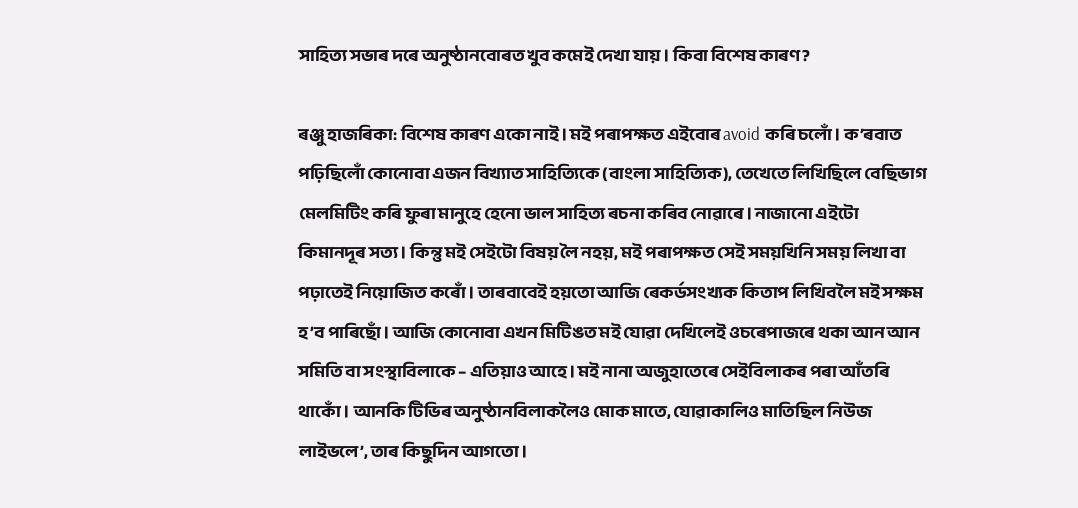সাহিত্য সভাৰ দৰে অনুষ্ঠানবোৰত খুব কমেই দেখা যায়। কিবা বিশেষ কাৰণ?

ৰঞ্জু হাজৰিকা: বিশেষ কাৰণ একো নাই। মই পৰাপক্ষত এইবোৰ avoid কৰি চলোঁ। ক’ৰবাত পঢ়িছিলোঁ কোনোবা এজন বিখ্যাত সাহিত্যিকে (বাংলা সাহিত্যিক), তেখেতে লিখিছিলে বেছিভাগ মেলমিটিং কৰি ফুৰা মানুহে হেনো ভাল সাহিত্য ৰচনা কৰিব নোৱাৰে। নাজানো এইটো কিমানদূৰ সত্য। কিন্তু মই সেইটো বিষয় লৈ নহয়, মই পৰাপক্ষত সেই সময়খিনি সময় লিখা বা পঢ়াতেই নিয়োজিত কৰোঁ। তাৰবাবেই হয়তো আজি ৰেকৰ্ডসংখ্যক কিতাপ লিখিবলৈ মই সক্ষম হ’ব পাৰিছোঁ। আজি কোনোবা এখন মিটিঙত মই যোৱা দেখিলেই ওচৰেপাজৰে থকা আন আন সমিতি বা সংস্থাবিলাকে – এতিয়াও আহে। মই নানা অজুহাতেৰে সেইবিলাকৰ পৰা আঁতৰি থাকোঁ। আনকি টিভিৰ অনুষ্ঠানবিলাকলৈও মোক মাতে, যোৱাকালিও মাতিছিল নিউজ লাইভলে’, তাৰ কিছুদিন আগতো।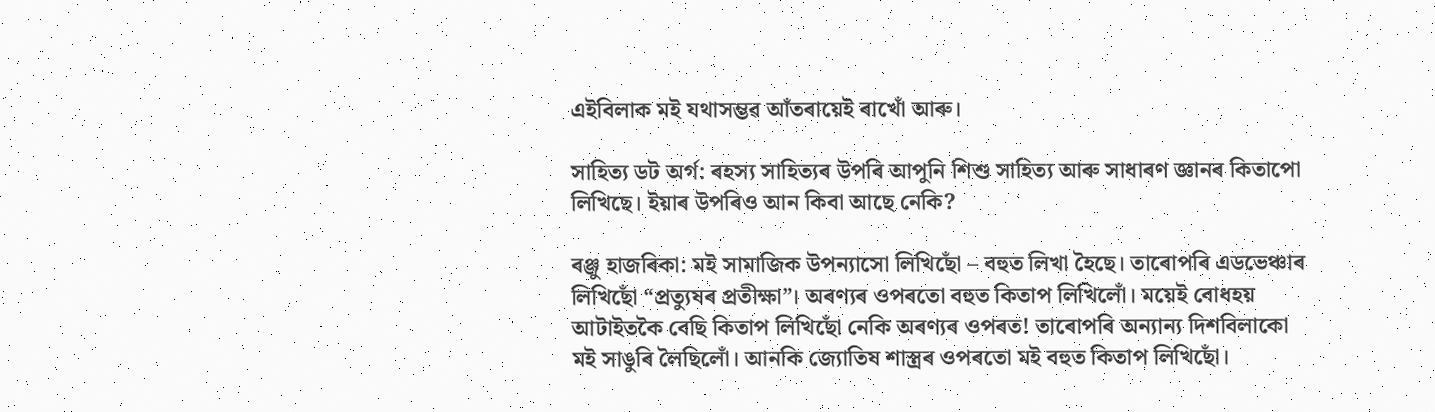এইবিলাক মই যথাসম্ভৱ আঁতৰায়েই ৰাখোঁ আৰু।

সাহিত্য ডট অৰ্গ: ৰহস্য সাহিত্যৰ উপৰি আপুনি শিশু সাহিত্য আৰু সাধাৰণ জ্ঞানৰ কিতাপো লিখিছে। ইয়াৰ উপৰিও আন কিবা আছে নেকি?

ৰঞ্জু হাজৰিকা: মই সামাজিক উপন্যাসো লিখিছোঁ – বহুত লিখা হৈছে। তাৰোপৰি এডভেঞ্চাৰ লিখিছোঁ “প্ৰত্যুষৰ প্ৰতীক্ষা”। অৰণ্যৰ ওপৰতো বহুত কিতাপ লিখিলোঁ। ময়েই বোধহয় আটাইতকৈ বেছি কিতাপ লিখিছোঁ নেকি অৰণ্যৰ ওপৰত! তাৰোপৰি অন্যান্য দিশবিলাকো মই সাঙুৰি লৈছিলোঁ। আনকি জ্যোতিষ শাস্ত্ৰৰ ওপৰতো মই বহুত কিতাপ লিখিছোঁ।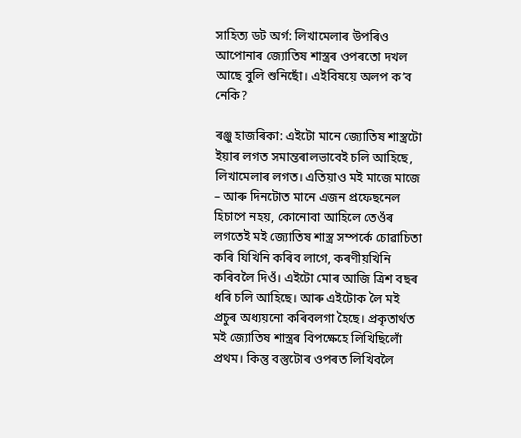সাহিত্য ডট অৰ্গ: লিখামেলাৰ উপৰিও আপোনাৰ জ্যোতিষ শাস্ত্ৰৰ ওপৰতো দখল আছে বুলি শুনিছোঁ। এইবিষয়ে অলপ ক’ব নেকি?

ৰঞ্জু হাজৰিকা: এইটো মানে জ্যোতিষ শাস্ত্ৰটো ইয়াৰ লগত সমান্তৰালভাবেই চলি আহিছে, লিখামেলাৰ লগত। এতিয়াও মই মাজে মাজে – আৰু দিনটোত মানে এজন প্ৰফেছনেল হিচাপে নহয়, কোনোবা আহিলে তেওঁৰ লগতেই মই জ্যোতিষ শাস্ত্ৰ সম্পৰ্কে চোৱাচিতা কৰি যিখিনি কৰিব লাগে, কৰণীয়খিনি কৰিবলৈ দিওঁ। এইটো মোৰ আজি ত্ৰিশ বছৰ ধৰি চলি আহিছে। আৰু এইটোক লৈ মই প্ৰচুৰ অধ্যয়নো কৰিবলগা হৈছে। প্ৰকৃতাৰ্থত মই জ্যোতিষ শাস্ত্ৰৰ বিপক্ষেহে লিখিছিলোঁ প্ৰথম। কিন্তু বস্তুটোৰ ওপৰত লিখিবলৈ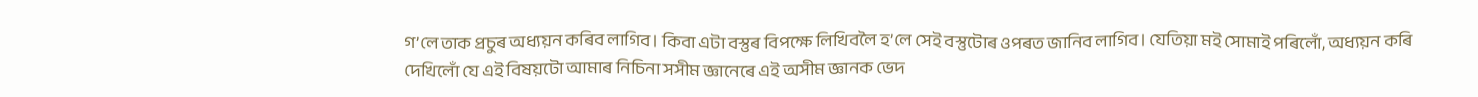গ’লে তাক প্ৰচুৰ অধ্যয়ন কৰিব লাগিব। কিবা এটা বস্তুৰ বিপক্ষে লিখিবলৈ হ’লে সেই বস্তুটোৰ ওপৰত জানিব লাগিব। যেতিয়া মই সোমাই পৰিলোঁ, অধ্যয়ন কৰি দেখিলোঁ যে এই বিষয়টো আমাৰ নিচিনা সসীম জ্ঞানেৰে এই অসীম জ্ঞানক ভেদ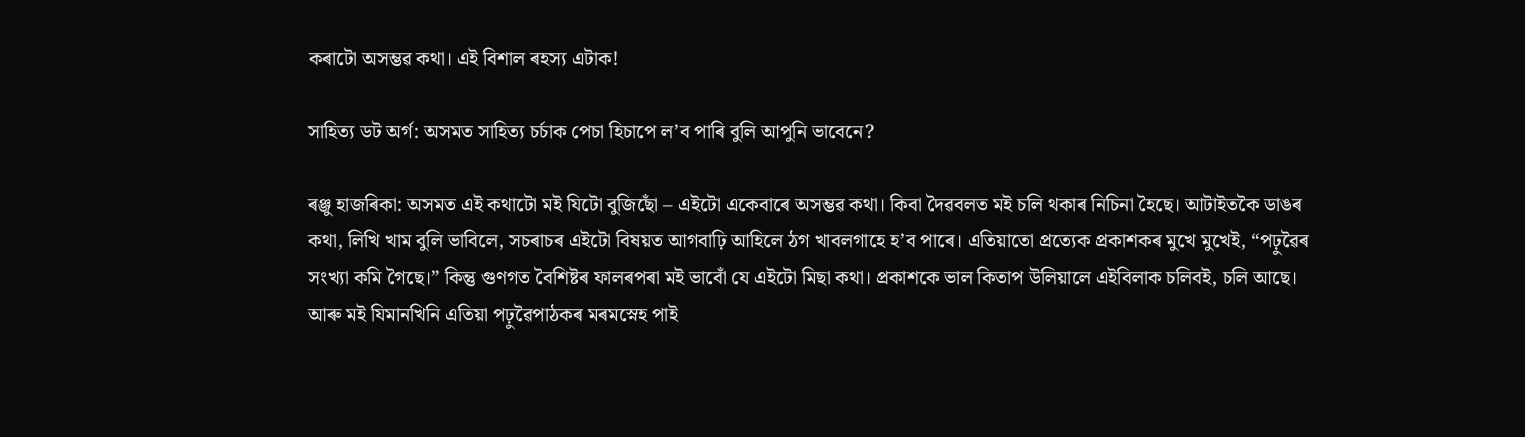কৰাটো অসম্ভৱ কথা। এই বিশাল ৰহস্য এটাক!

সাহিত্য ডট অৰ্গ: অসমত সাহিত্য চৰ্চাক পেচা হিচাপে ল’ব পাৰি বুলি আপুনি ভাবেনে?

ৰঞ্জু হাজৰিকা: অসমত এই কথাটো মই যিটো বুজিছোঁ – এইটো একেবাৰে অসম্ভৱ কথা। কিবা দৈৱবলত মই চলি থকাৰ নিচিনা হৈছে। আটাইতকৈ ডাঙৰ কথা, লিখি খাম বুলি ভাবিলে, সচৰাচৰ এইটো বিষয়ত আগবাঢ়ি আহিলে ঠগ খাবলগাহে হ’ব পাৰে। এতিয়াতো প্ৰত্যেক প্ৰকাশকৰ মুখে মুখেই, “পঢ়ুৱৈৰ সংখ্যা কমি গৈছে।” কিন্তু গুণগত বৈশিষ্টৰ ফালৰপৰা মই ভাবোঁ যে এইটো মিছা কথা। প্ৰকাশকে ভাল কিতাপ উলিয়ালে এইবিলাক চলিবই, চলি আছে। আৰু মই যিমানখিনি এতিয়া পঢ়ুৱৈপাঠকৰ মৰমস্নেহ পাই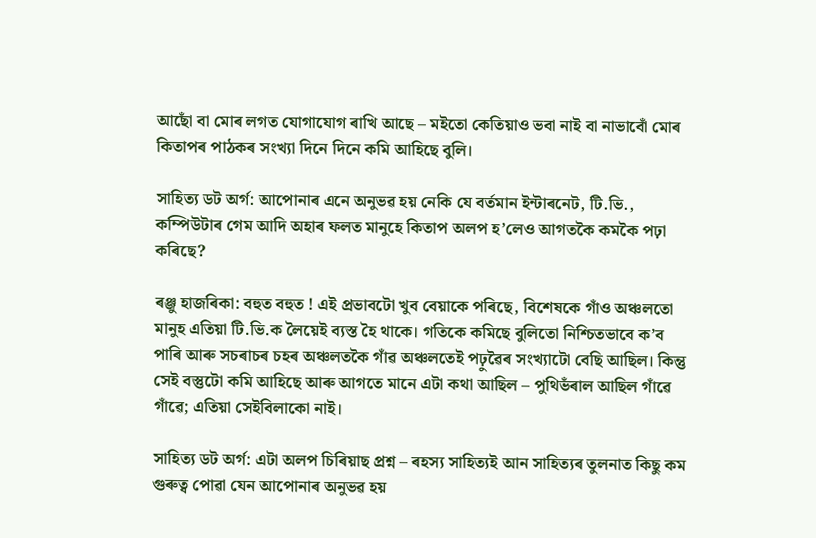আছোঁ বা মোৰ লগত যোগাযোগ ৰাখি আছে – মইতো কেতিয়াও ভবা নাই বা নাভাবোঁ মোৰ কিতাপৰ পাঠকৰ সংখ্যা দিনে দিনে কমি আহিছে বুলি।

সাহিত্য ডট অৰ্গ: আপোনাৰ এনে অনুভৱ হয় নেকি যে বৰ্তমান ইন্টাৰনেট, টি.ভি., কম্পিউটাৰ গেম আদি অহাৰ ফলত মানুহে কিতাপ অলপ হ’লেও আগতকৈ কমকৈ পঢ়া কৰিছে?

ৰঞ্জু হাজৰিকা: বহুত বহুত ! এই প্ৰভাবটো খুব বেয়াকে পৰিছে, বিশেষকে গাঁও অঞ্চলতো মানুহ এতিয়া টি.ভি.ক লৈয়েই ব্যস্ত হৈ থাকে। গতিকে কমিছে বুলিতো নিশ্চিতভাবে ক’ব পাৰি আৰু সচৰাচৰ চহৰ অঞ্চলতকৈ গাঁৱ অঞ্চলতেই পঢ়ুৱৈৰ সংখ্যাটো বেছি আছিল। কিন্তু সেই বস্তুটো কমি আহিছে আৰু আগতে মানে এটা কথা আছিল – পুথিভঁৰাল আছিল গাঁৱে গাঁৱে; এতিয়া সেইবিলাকো নাই।

সাহিত্য ডট অৰ্গ: এটা অলপ চিৰিয়াছ প্ৰশ্ন – ৰহস্য সাহিত্যই আন সাহিত্যৰ তুলনাত কিছু কম গুৰুত্ব পোৱা যেন আপোনাৰ অনুভৱ হয়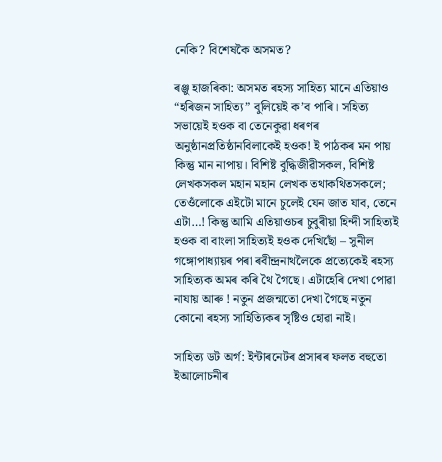নেকি? বিশেষকৈ অসমত?

ৰঞ্জু হাজৰিকা: অসমত ৰহস্য সাহিত্য মানে এতিয়াও “হৰিজন সাহিত্য” বুলিয়েই ক’ব পাৰি। সহিত্য সভায়েই হওক বা তেনেকুৱা ধৰণৰ অনুষ্ঠানপ্ৰতিষ্ঠানবিলাকেই হওক! ই পাঠকৰ মন পায় কিন্তু মান নাপায়। বিশিষ্ট বুদ্ধিজীৱীসকল, বিশিষ্ট লেখকসকল মহান মহান লেখক তথাকথিতসকলে; তেওঁলোকে এইটো মানে চুলেই যেন জাত যাব, তেনে এটা…! কিন্তু আমি এতিয়াওচৰ চুবুৰীয়া হিন্দী সাহিত্যই হওক বা বাংলা সাহিত্যই হওক দেখিছোঁ – সুনীল গঙ্গোপাধ্যায়ৰ পৰা ৰবীন্দ্ৰনাথলৈকে প্ৰত্যেকেই ৰহস্য সাহিত্যক অমৰ কৰি থৈ গৈছে। এটাহেৰি দেখা পোৱা নাযায় আৰু ! নতুন প্ৰজন্মতো দেখা গৈছে নতুন কোনো ৰহস্য সাহিত্যিকৰ সৃষ্টিও হোৱা নাই।

সাহিত্য ডট অৰ্গ: ইন্টাৰনেটৰ প্ৰসাৰৰ ফলত বহুতো ইআলোচনীৰ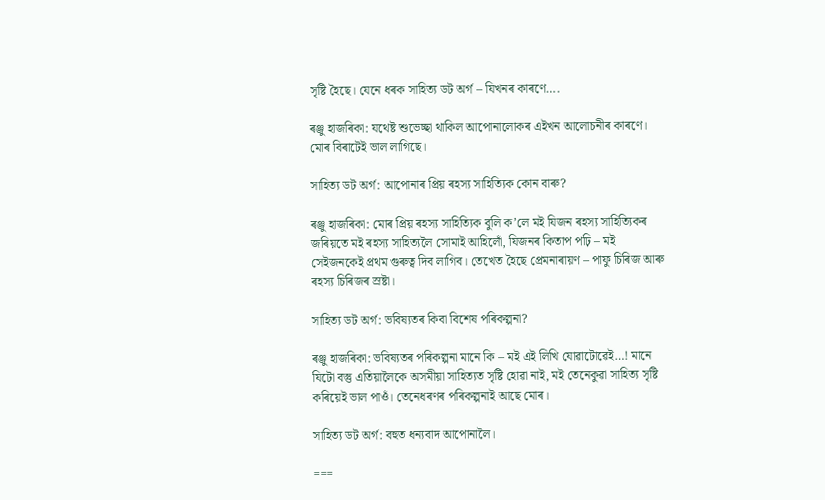সৃষ্টি হৈছে। যেনে ধৰক সাহিত্য ডট অৰ্গ – যিখনৰ কাৰণে….

ৰঞ্জু হাজৰিকা: যথেষ্ট শুভেচ্ছা থাকিল আপোনালোকৰ এইখন আলোচনীৰ কাৰণে। মোৰ বিৰাটেই ভাল লাগিছে।

সাহিত্য ডট অৰ্গ: আপোনাৰ প্ৰিয় ৰহস্য সাহিত্যিক কোন বাৰু?

ৰঞ্জু হাজৰিকা: মোৰ প্ৰিয় ৰহস্য সাহিত্যিক বুলি ক’লে মই যিজন ৰহস্য সাহিত্যিকৰ জৰিয়তে মই ৰহস্য সাহিত্যলৈ সোমাই আহিলোঁ, যিজনৰ কিতাপ পঢ়ি – মই সেইজনকেই প্ৰথম গুৰুত্ব দিব লাগিব। তেখেত হৈছে প্ৰেমনাৰায়ণ – পাফু চিৰিজ আৰু ৰহস্য চিৰিজৰ স্ৰষ্টা।

সাহিত্য ডট অৰ্গ: ভবিষ্যতৰ কিবা বিশেষ পৰিকল্পনা?

ৰঞ্জু হাজৰিকা: ভবিষ্যতৰ পৰিকল্পনা মানে কি – মই এই লিখি যোৱাটোৱেই…! মানে যিটো বস্তু এতিয়ালৈকে অসমীয়া সাহিত্যত সৃষ্টি হোৱা নাই, মই তেনেকুৱা সাহিত্য সৃষ্টি কৰিয়েই ভাল পাওঁ। তেনেধৰণৰ পৰিকল্পনাই আছে মোৰ।

সাহিত্য ডট অৰ্গ: বহুত ধন্যবাদ আপোনালৈ।

===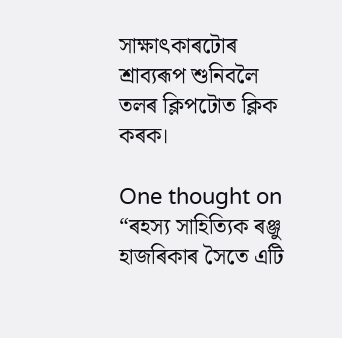সাক্ষাৎকাৰটোৰ শ্ৰাব্যৰূপ শুনিবলৈ তলৰ ক্লিপটোত ক্লিক কৰক।

One thought on “ৰহস্য সাহিত্যিক ৰঞ্জু হাজৰিকাৰ সৈতে এটি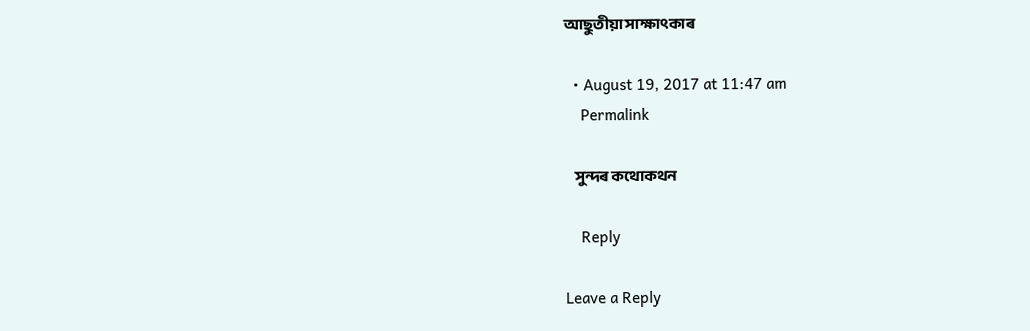আছুতীয়া সাক্ষাৎকাৰ

  • August 19, 2017 at 11:47 am
    Permalink

    সুন্দৰ কথোকথন

    Reply

Leave a Reply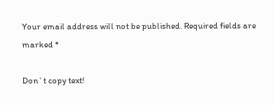Your email address will not be published. Required fields are marked *

Don`t copy text!